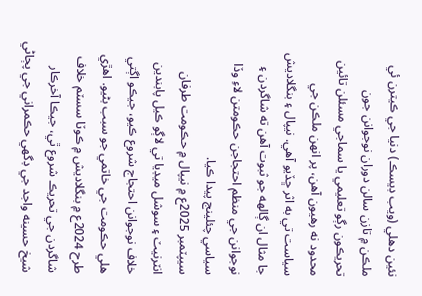نئين دهلي (ويب ڊيسڪ) دنيا جي ڪيترن ئي ملڪن ۾ تازن سالن دوران نوجوانن جون تحريڪون رڳو تعليمي يا سماجي مسئلن تائين محدود نه رهيون آهن، پر انهن ملڪن جي سياست تي به اثر ڇڏيو آهي. نيپال ۽ بنگلاديش جا مثال ان ڳالهه جو ثبوت آهن ته شاگردن ۽ نوجوانن جي منظم احتجاجن حڪومتن لاءِ وڏا سياسي چئلينج پيدا ڪيا.
سيپٽمبر 2025ع ۾ نيپال ۾ حڪومت طرفان انٽرنيٽ ۽ سوشل ميڊيا تي لاڳو ڪيل پابندين خلاف نوجوانن احتجاج شروع ڪيو، جيڪو اڳتي هلي حڪومت جي خاتمي جو سبب بڻيو. اهڙي طرح 2024ع ۾ بنگلاديش ۾ ڪوٽا سسٽم خلاف شاگردن جي تحريڪ شروع ٿي، جيڪا آخرڪار شيخ حسينه واجد جي ڊگهي حڪمراني جي پڄاڻي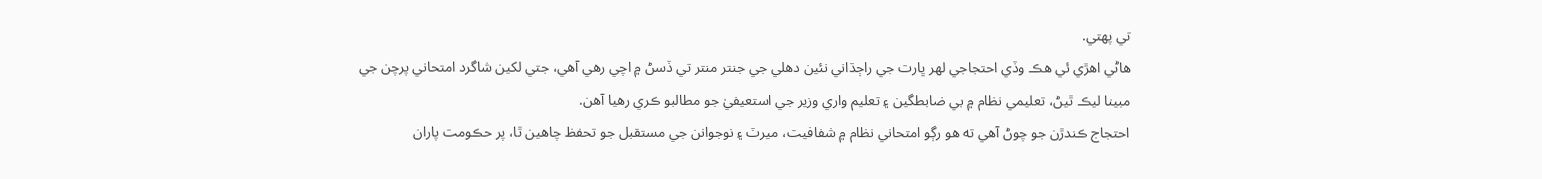تي پهتي.
هاڻي اهڙي ئي هڪ وڏي احتجاجي لهر ڀارت جي راڄڌاني نئين دهلي جي جنتر منتر تي ڏسڻ ۾ اچي رهي آهي، جتي لکين شاگرد امتحاني پرچن جي مبينا ليڪ ٿيڻ، تعليمي نظام ۾ بي ضابطگين ۽ تعليم واري وزير جي استعيفيٰ جو مطالبو ڪري رهيا آهن.
احتجاج ڪندڙن جو چوڻ آهي ته هو رڳو امتحاني نظام ۾ شفافيت، ميرٽ ۽ نوجوانن جي مستقبل جو تحفظ چاهين ٿا، پر حڪومت پاران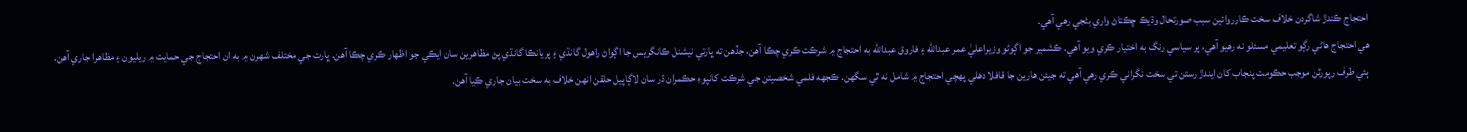احتجاج ڪندڙ شاگردن خلاف سخت ڪارروائين سبب صورتحال وڌيڪ ڇڪتاڻ واري بڻجي رهي آهي.
هي احتجاج هاڻي رڳو تعليمي مسئلو نه رهيو آهي، پر سياسي رنگ به اختيار ڪري ويو آهي. ڪشمير جو اڳوڻو وزيراعليٰ عمر عبدالله ۽ فاروق عبدالله به احتجاج ۾ شرڪت ڪري چڪا آهن، جڏهن ته ڀارتي نيشنل ڪانگريس جا اڳواڻ راهول گانڌي ۽ پريانڪا گانڌي پڻ مظاهرين سان ايڪي جو اظهار ڪري چڪا آهن. ڀارت جي مختلف شهرن ۾ به ان احتجاج جي حمايت ۾ ريليون ۽ مظاهرا جاري آهن.
ٻئي طرف رپورٽن موجب حڪومت پنجاب کان ايندڙ رستن تي سخت نگراني ڪري رهي آهي ته جيئن هارين جا قافلا دهلي پهچي احتجاج ۾ شامل نه ٿي سگهن. ڪجهه فلمي شخصيتن جي شرڪت کانپوءِ حڪمران ڌر سان لاڳاپيل حلقن انهن خلاف به سخت بيان جاري ڪيا آهن.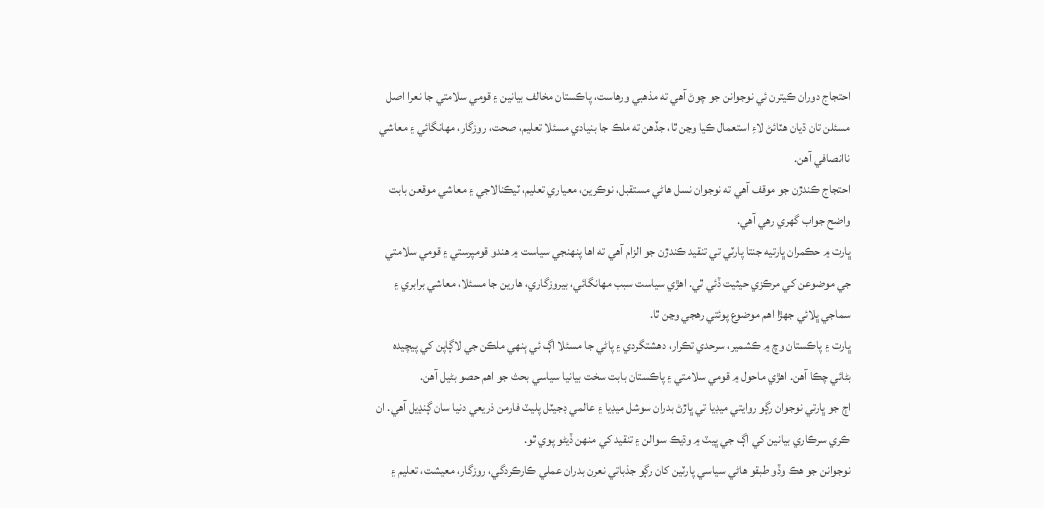احتجاج دوران ڪيترن ئي نوجوانن جو چوڻ آهي ته مذهبي ورهاست، پاڪستان مخالف بيانين ۽ قومي سلامتي جا نعرا اصل مسئلن تان ڌيان هٽائڻ لاءِ استعمال ڪيا وڃن ٿا، جڏهن ته ملڪ جا بنيادي مسئلا تعليم، صحت، روزگار، مهانگائي ۽ معاشي ناانصافي آهن.
احتجاج ڪندڙن جو موقف آهي ته نوجوان نسل هاڻي مستقبل، نوڪرين، معياري تعليم، ٽيڪنالاجي ۽ معاشي موقعن بابت واضح جواب گهري رهي آهي.
ڀارت ۾ حڪمران ڀارتيه جنتا پارٽي تي تنقيد ڪندڙن جو الزام آهي ته اها پنهنجي سياست ۾ هندو قومپرستي ۽ قومي سلامتي جي موضوعن کي مرڪزي حيثيت ڏئي ٿي. اهڙي سياست سبب مهانگائي، بيروزگاري، هارين جا مسئلا، معاشي برابري ۽ سماجي ڀلائي جهڙا اهم موضوع پوئتي رهجي وڃن ٿا.
ڀارت ۽ پاڪستان وچ ۾ ڪشمير، سرحدي تڪرار، دهشتگردي ۽ پاڻي جا مسئلا اڳ ئي ٻنهي ملڪن جي لاڳاپن کي پيچيده بڻائي چڪا آهن. اهڙي ماحول ۾ قومي سلامتي ۽ پاڪستان بابت سخت بيانيا سياسي بحث جو اهم حصو بڻيل آهن.
اڄ جو ڀارتي نوجوان رڳو روايتي ميڊيا تي ڀاڙڻ بدران سوشل ميڊيا ۽ عالمي ڊجيٽل پليٽ فارمن ذريعي دنيا سان ڳنڍيل آهي. ان ڪري سرڪاري بيانين کي اڳ جي ڀيٽ ۾ وڌيڪ سوالن ۽ تنقيد کي منهن ڏيڻو پوي ٿو.
نوجوانن جو هڪ وڏو طبقو هاڻي سياسي پارٽين کان رڳو جذباتي نعرن بدران عملي ڪارڪردگي، روزگار، معيشت، تعليم ۽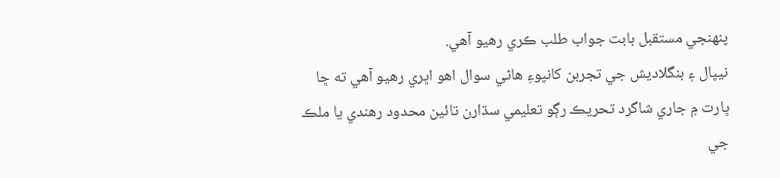پنهنجي مستقبل بابت جواب طلب ڪري رهيو آهي.
نيپال ۽ بنگلاديش جي تجربن کانپوءِ هاڻي سوال اهو اڀري رهيو آهي ته ڇا ڀارت ۾ جاري شاگرد تحريڪ رڳو تعليمي سڌارن تائين محدود رهندي يا ملڪ جي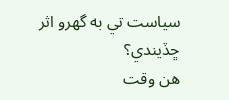سياست تي به گهرو اثر ڇڏيندي؟
هن وقت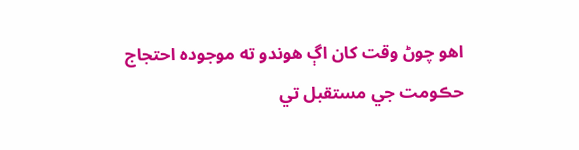اهو چوڻ وقت کان اڳ هوندو ته موجوده احتجاج حڪومت جي مستقبل تي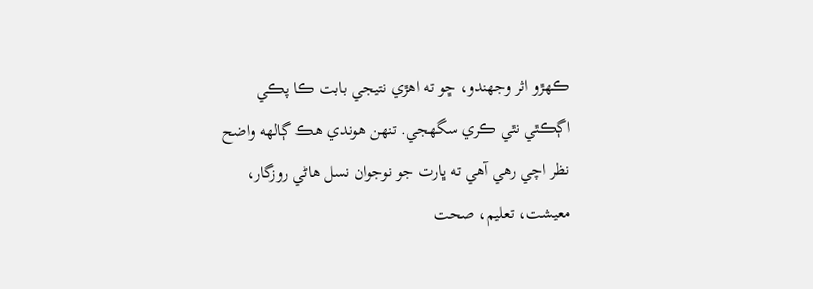ڪهڙو اثر وجهندو، ڇو ته اهڙي نتيجي بابت ڪا پڪي اڳڪٿي نٿي ڪري سگهجي. تنهن هوندي هڪ ڳالهه واضح نظر اچي رهي آهي ته ڀارت جو نوجوان نسل هاڻي روزگار، معيشت، تعليم، صحت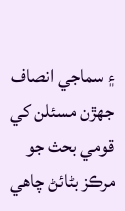۽ سماجي انصاف جهڙن مسئلن کي قومي بحث جو مرڪز بڻائڻ چاهي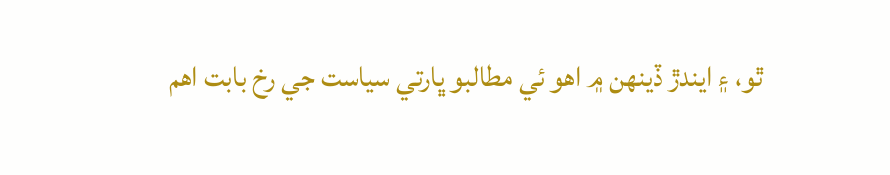ٿو، ۽ ايندڙ ڏينهن ۾ اهو ئي مطالبو ڀارتي سياست جي رخ بابت اهم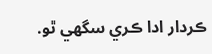ڪردار ادا ڪري سگهي ٿو.